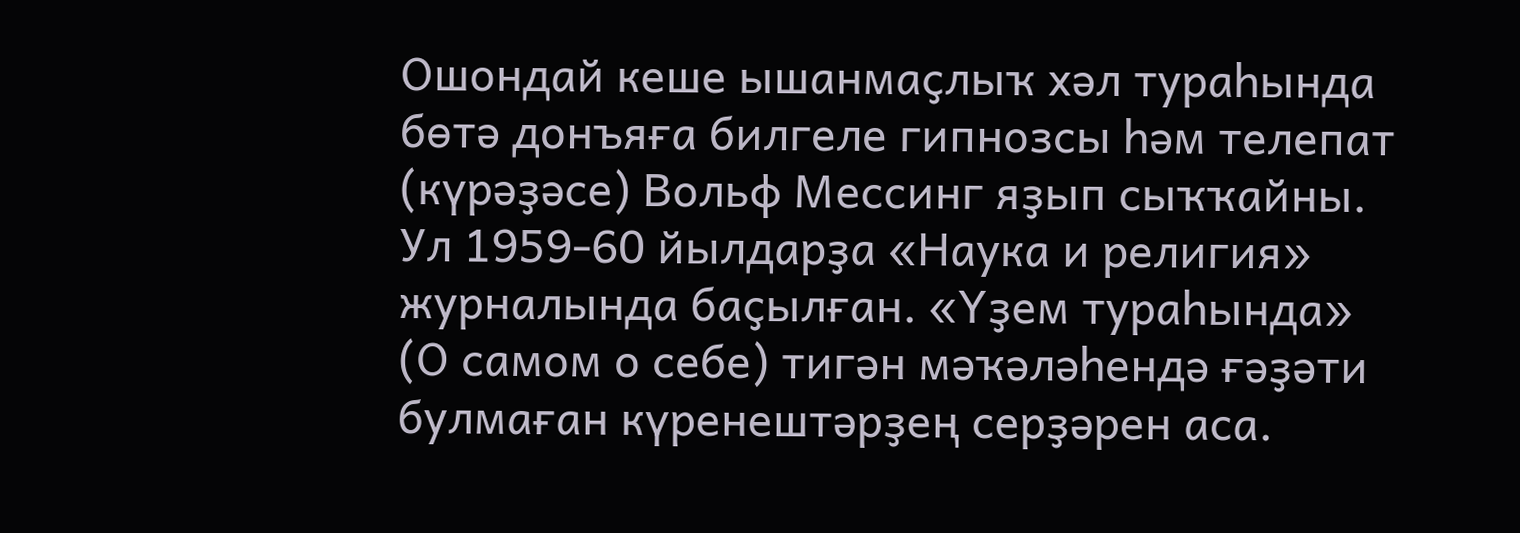Ошондай кеше ышанмаҫлыҡ хәл тураһында бөтә донъяға билгеле гипнозсы һәм телепат (күрәҙәсе) Вольф Мессинг яҙып сыҡҡайны. Ул 1959-60 йылдарҙа «Наука и религия» журналында баҫылған. «Үҙем тураһында» (О самом о себе) тигән мәҡәләһендә ғәҙәти булмаған күренештәрҙең серҙәрен аса.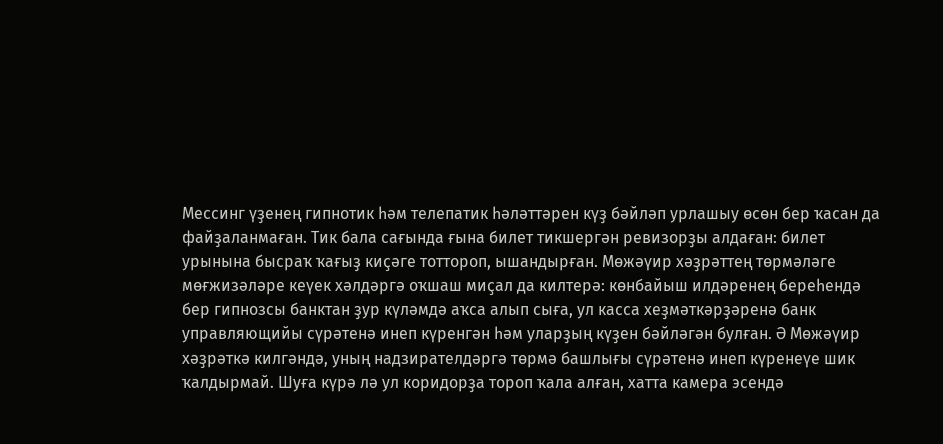Мессинг үҙенең гипнотик һәм телепатик һәләттәрен күҙ бәйләп урлашыу өсөн бер ҡасан да файҙаланмаған. Тик бала сағында ғына билет тикшергән ревизорҙы алдаған: билет урынына бысраҡ ҡағыҙ киҫәге тоттороп, ышандырған. Мөжәүир хәҙрәттең төрмәләге мөғжизәләре кеүек хәлдәргә оҡшаш миҫал да килтерә: көнбайыш илдәренең береһендә бер гипнозсы банктан ҙур күләмдә аҡса алып сыға, ул касса хеҙмәткәрҙәренә банк управляющийы сүрәтенә инеп күренгән һәм уларҙың күҙен бәйләгән булған. Ә Мөжәүир хәҙрәткә килгәндә, уның надзирателдәргә төрмә башлығы сүрәтенә инеп күренеүе шик ҡалдырмай. Шуға күрә лә ул коридорҙа тороп ҡала алған, хатта камера эсендә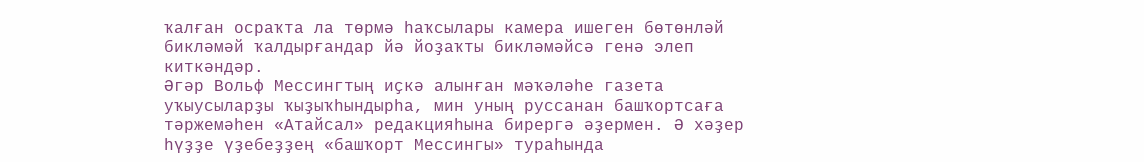ҡалған осраҡта ла төрмә һаҡсылары камера ишеген бөтөнләй бикләмәй ҡалдырғандар йә йоҙаҡты бикләмәйсә генә элеп киткәндәр.
Әгәр Вольф Мессингтың иҫкә алынған мәҡәләһе газета уҡыусыларҙы ҡыҙыҡһындырһа, мин уның руссанан башҡортсаға тәржемәһен «Атайсал» редакцияһына бирергә әҙермен. Ә хәҙер һүҙҙе үҙебеҙҙең «башҡорт Мессингы» тураһында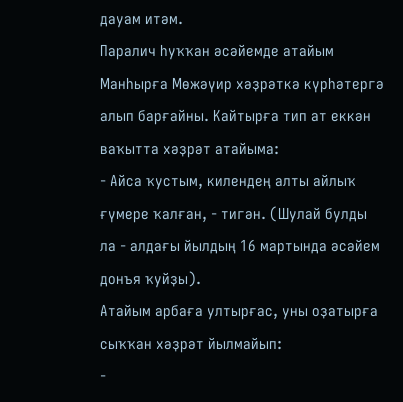дауам итәм.
Паралич һуҡҡан әсәйемде атайым Манһырға Мөжәүир хәҙрәткә күрһәтергә алып барғайны. Кайтырға тип ат еккән ваҡытта хәҙрәт атайыма:
- Айса ҡустым, килендең алты айлыҡ ғүмере ҡалған, - тигән. (Шулай булды ла - алдағы йылдың 16 мартында әсәйем донъя ҡуйҙы).
Атайым арбаға ултырғас, уны оҙатырға сыҡҡан хәҙрәт йылмайып:
-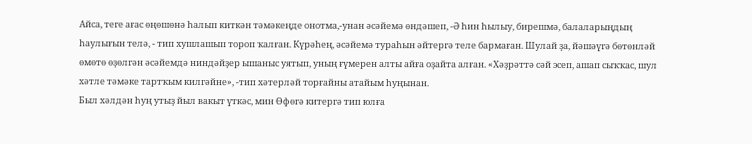Айса, теге ағас өңөшөнә һалып киткән тәмәкеңде онотма,-унан әсәйемә өндәшеп, -Ә һин һылыу, бирешмә, балаларыңдың һаулығын телә, - тип хушлашып тороп ҡалған. Күрәһең, әсәйемә тураһын әйтергә теле бармаған. Шулай ҙа, йәшәүгә бөтөнләй өмөтө өҙөлгән әсәйемдә ниндәйҙер ышаныс уятып, уның ғүмерен алты айға оҙайта алған. «Хәҙрәттә сәй эсеп, ашап сыҡҡас, шул хәтле тәмәке тартҡым килгәйне», -тип хәтерләй торғайны атайым һуңынан.
Был хәлдән һуң утыҙ йыл вакыт үткәс, мин Өфөгә китергә тип юлға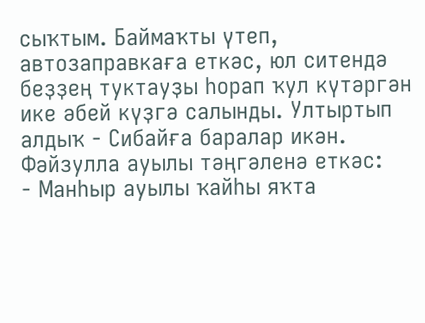сыҡтым. Баймаҡты үтеп, автозаправкаға еткәс, юл ситендә беҙҙең туктауҙы һорап ҡул күтәргән ике әбей күҙгә салынды. Ултыртып алдыҡ - Сибайға баралар икән. Фәйзулла ауылы тәңгәленә еткәс:
- Манһыр ауылы ҡайһы яҡта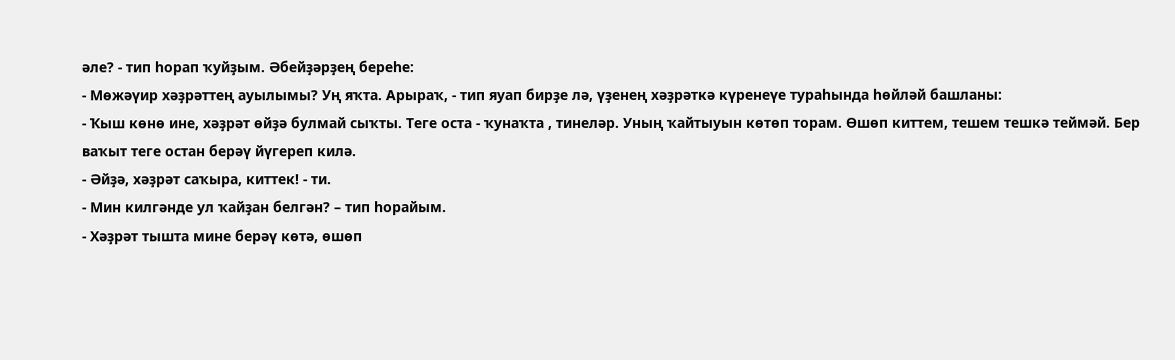әле? - тип һорап ҡуйҙым. Әбейҙәрҙең береһе:
- Мөжәүир хәҙрәттең ауылымы? Уң яҡта. Арыраҡ, - тип яуап бирҙе лә, үҙенең хәҙрәткә күренеүе тураһында һөйләй башланы:
- Ҡыш көнө ине, хәҙрәт өйҙә булмай сыҡты. Теге оста - ҡунаҡта , тинеләр. Уның ҡайтыуын көтөп торам. Өшөп киттем, тешем тешкә теймәй. Бер ваҡыт теге остан берәү йүгереп килә.
- Әйҙә, хәҙрәт саҡыра, киттек! - ти.
- Мин килгәнде ул ҡайҙан белгән? – тип һорайым.
- Хәҙрәт тышта мине берәү көтә, өшөп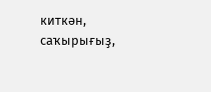киткән, саҡырығыҙ,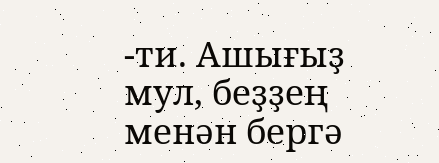-ти. Ашығыҙ мул, беҙҙең менән бергә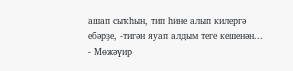ашап сыҡһын, тип һине алып килергә ебәрҙе, -тигән яуап алдым теге кешенән...
- Мөжәүир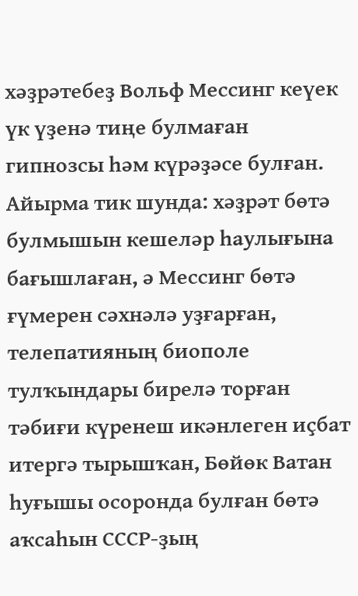хәҙрәтебеҙ Вольф Мессинг кеүек үк үҙенә тиңе булмаған гипнозсы һәм күрәҙәсе булған. Айырма тик шунда: хәҙрәт бөтә булмышын кешеләр һаулығына бағышлаған, ә Мессинг бөтә ғүмерен сәхнәлә уҙғарған, телепатияның биополе тулҡындары бирелә торған тәбиғи күренеш икәнлеген иҫбат итергә тырышҡан, Бөйөк Ватан һуғышы осоронда булған бөтә аҡсаһын СССР-ҙың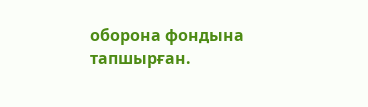оборона фондына тапшырған.